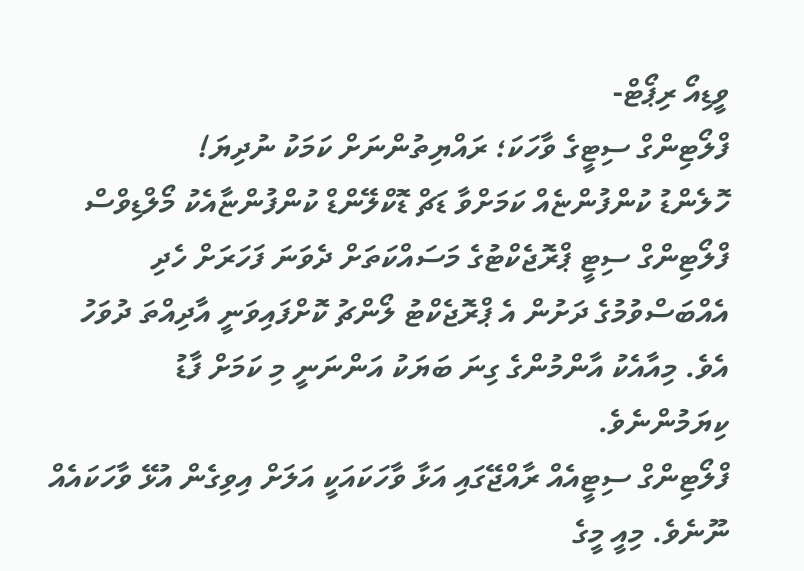ވީޑިއޯ ރިޕޯޓް-
ފްލޯޓިންގް ސިޓީގެ ވާހަކަ؛ ރައްޔިތުންނަށް ކަމަކު ނުދިޔަ!
ހޮލެންޑު ކުންފުންޏެއް ކަމަށްވާ ޑަޗް ޑޮކްލޭންޑް ކުންފުންޏާއެކު މޯލްޑިވްސް ފްލޯޓިންގް ސިޓީ ޕްރޮޖެކްޓުގެ މަސައްކަތަށް ދެވަނަ ފަހަރަށް ހެދި އެއްބަސްވުމުގެ ދަށުން އެ ޕްރޮޖެކްޓު ލޯންޗު ކޮށްފައިވަނީ އާދިއްތަ ދުވަހު އެވެ. މިއާއެކު އާންމުންގެ ގިނަ ބަޔަކު އަންނަނީ މި ކަމަށް ފާޑު ކިޔަމުންނެވެ.
ފްލޯޓިންގް ސިޓީއެއް ރާއްޖޭގައި އަޅާ ވާހަކައަކީ އަލަށް އިވިގެން އުޅޭ ވާހަކައެއް ނޫނެވެ. މިއީ މީގެ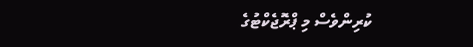ކުރިންވެސް މި ޕްރޮޖެކްޓުގެ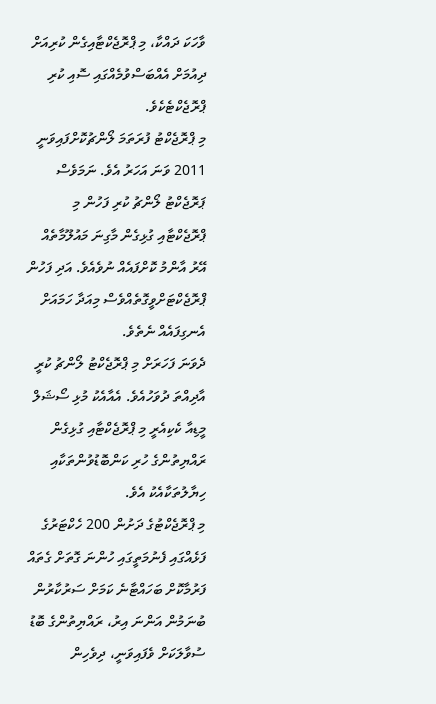ވާހަކަ ދައްކާ، މި ޕްރޮޖެކްޓާއިގެން ކުރިއަށް ދިއުމަށް އެއްބަސްވުމެއްގައި ސޮއި ކުރި ޕްރޮޖެކްޓެކެވެ.
މި ޕްރޮޖެކްޓު ފުރަތަމަ ލޯންޗުކޮށްފައިވަނީ 2011 ވަނަ އަހަރު އެވެ. ނަމަވެސް ޕަރޮޖެކްޓު ލޯންޗު ކުރި ފަހުން މި ޕްރޮޖެކްޓާއި ގުޅިގެން މާގިނަ މައުލޫމާތެއް އޭރު އާންމު ކޮށްފައެއް ނުވެއެވެ. އަދި ފަހުން ޕްރޮޖެކްޓަށްވީގޮތެއްވެސް މިއަދާ ހަމައަށް އެނގިފައެއް ނެތެވެ.
ދެވަނަ ފަހަރަށް މި ޕްރޮޖެކްޓު ލޯންޗު ކުރީ އާދިއްތަ ދުވަހުއެވެ. އެއާއެކު މުޅި ސޯޝަލް މީޑިއާ ކެކިއެރީ މި ޕްރޮޖެކްޓާއި ގުޅިގެން ރައްޔިތުންގެ ހުރި ކަންބޮޑުވުންތަކާއި ހިޔާލުތަކާއެކު އެވެ.
މި ޕްރޮޖެކްޓުގެ ދަށުން 200 ހެކްޓަރުގެ ފަޅެއްގައި ފެނުމަތީގައި ހުންނަ ގޮތަށް ގެތައް ފަރުމާކޮށް ބަހައްޓާނެ ކަމަށް ސަރުކާރުން ބުނަމުން އަންނަ އިރު، ރައްޔިތުންގެ ބޮޑު ސުވާލަކަށް ވެފައިވަނީ، ދިވެހިން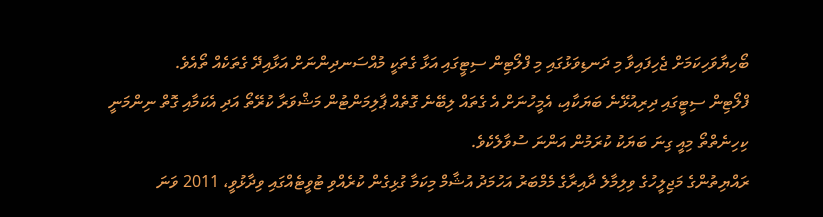ބޯހިޔާވަހިކަމަށް ޖެހިފައިވާ މި ދަނޑިވަޅުގައި މި ފްލޯޓިން ސިޓީގައި އަޅާ ގެތަކީ މުއްސަނދިންނަށް އަޅާއިދޭ ގެތަކެއް ތޯއެވެ.
ފްލޯޓިން ސިޓީގައި ދިރިއުޅޭނެ ބަޔަކާއި، އެމީހުނަށް އެ ގެތައް ލިބޭނެ ގޮތެއް ޕާލިމަންޓުން މަޝްވަރާ ކުރޭތޯ އަދި އެކަމާއި ގޮތް ނިންމަނީ ކިހިނެތްތޯ މިއީ ގިނަ ބަޔަކު ކުރަމުން އަންނަ ސުވާލެކެވެ.
ރައްޔިތުންގެ މަޖިލީހުގެ ވިލިމާލެ ދާއިރާގެ މެމްބަރު އަހުމަދު އުޝާމް މިކަމާ ގުޅިގެން ކުރެއްވި ޓުވީޓެއްގައި ވިދާޅުވީ، 2011 ވަނަ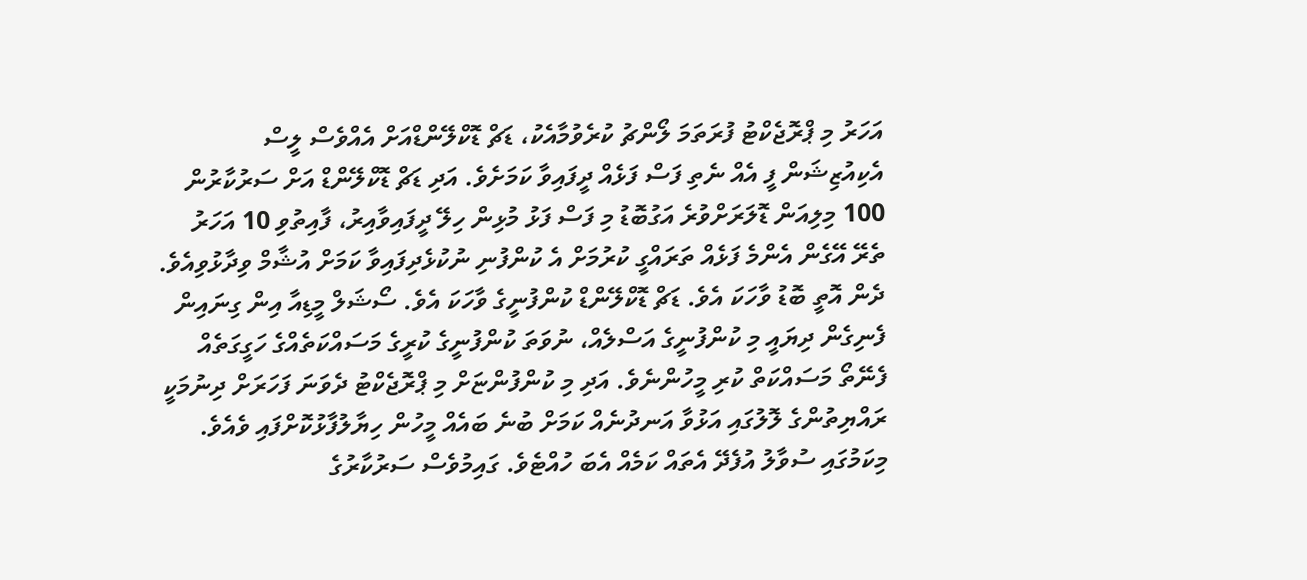އަހަރު މި ޕްރޮޖެކްޓު ފުރަތަމަ ލޯންޗު ކުރެވުމާއެކު، ޑަޗް ޑޮކްލޭންޑްއަށް އެއްވެސް ލީސް އެކިއުޒިޝަން ފީ އެއް ނެތި ފަސް ފަޅެއް ދީފައިވާ ކަމަށެވެ. އަދި ޑަޗް ޑޮކްލޭންޑް އަށް ސަރުކާރުން 100 މިލިއަން ޑޮލަރަށްވުރެ އަގުބޮޑު މި ފަސް ފަޅު މުޅިން ހިލޭ ދީފައިވާއިރު، ފާއިތުވި 10 އަހަރު ތެރޭ އޭގެން އެންމެ ފަޅެއް ތަރައްގީ ކުރުމަށް އެ ކުންފުނި ނުކުޅެދިފައިވާ ކަމަށް އުޝާމް ވިދާޅުވިއެވެ.
ދެން އޮތީ ބޮޑު ވާހަކަ އެވެ. ޑަޗް ޑޮކްލޭންޑް ކުންފުނީގެ ވާހަކަ އެވެ. ސޯޝަލް މީޑިއާ އިން ގިނައިން ފެނިގެން ދިޔައީ މި ކުންފުނީގެ އަސްލެއް، ނުވަތަ ކުންފުނީގެ ކުރީގެ މަސައްކަތެއްގެ ހަގީގަތެއް ފެނޭތޯ މަސައްކަތް ކުރި މީހުންނެވެ. އަދި މި ކުންފުންޏަށް މި ޕްރޮޖެކްޓު ދެވަނަ ފަހަރަށް ދިނުމަކީ ރައްޔިތުންގެ ލޮލުގައި އަޅުވާ އަނދުނެއް ކަމަށް ބުނެ ބައެއް މީހުން ހިޔާލުފާޅުކޮށްފައި ވެއެވެ.
މިކަމުގައި ސުވާލު އުފެދޭ އެތައް ކަމެއް އެބަ ހުއްޓެވެ. ގައިމުވެސް ސަރުކާރުގެ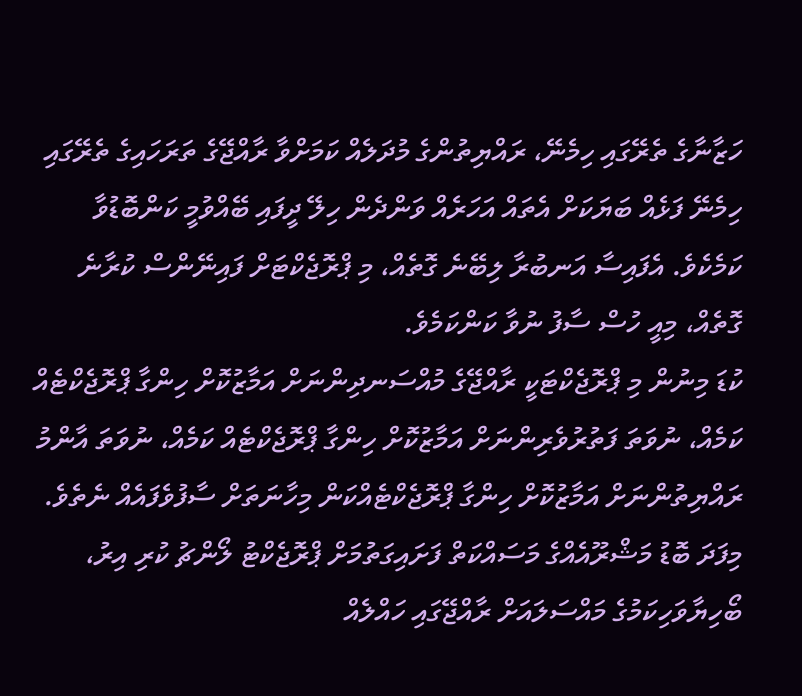ހަޒާނާގެ ތެރޭގައި ހިމެނޭ، ރައްޔިތުންގެ މުދަލެއް ކަމަށްވާ ރާއްޖޭގެ ތަރަހައިގެ ތެރޭގައި ހިމެނޭ ފަޅެއް ބަޔަކަށް އެތައް އަހަރެއް ވަންދެން ހިލޭ ދީފައި ބޭއްވުމީ ކަންބޮޑުވާ ކަމެކެވެ. އެފައިސާ އަނބުރާ ލިބޭނެ ގޮތެއް، މި ޕްރޮޖެކްޓަށް ފައިނޭންސް ކުރާނެ ގޮތެއް، މިއީ ހުސް ސާފު ނުވާ ކަންކަމެވެ.
ކުޑަ މިނުން މި ޕްރޮޖެކްޓަކީ ރާއްޖޭގެ މުއްސަނދިންނަށް އަމާޒުކޮށް ހިންގާ ޕްރޮޖެކްޓެއް ކަމެއް، ނުވަތަ ފަތުރުވެރިންނަށް އަމާޒުކޮށް ހިންގާ ޕްރޮޖެކްޓެއް ކަމެއް، ނުވަތަ އާންމު ރައްޔިތުންނަށް އަމާޒުކޮށް ހިންގާ ޕްރޮޖެކްޓެއްކަން މިހާނަތަށް ސާފުވެފައެއް ނެތެވެ.
މިފަދަ ބޮޑު މަޝްރޫއެއްގެ މަސައްކަތް ފަށައިގަތުމަށް ޕްރޮޖެކްޓު ލޯންޗު ކުރި އިރު، ބޯހިޔާވަހިކަމުގެ މައްސަލައަށް ރާއްޖޭގައި ހައްލެއް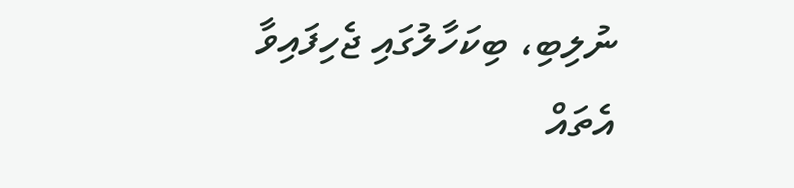ނުލިބި، ބިކަހާލުގައި ޖެހިފައިވާ އެތައް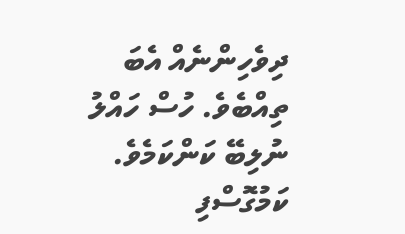ދިވެހިންނެއް އެބަ ތިއްބެވެ. ހުސް ހައްލު ނުލިބޭ ކަންކަމެވެ.
ކަމުގޮސްފި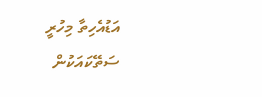އަޑުއެހިތާ މިހުރީ
ސަތޭކައަކުން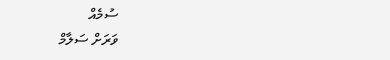ސުމެއް
ވަރަށް ސަލާމް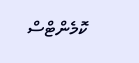ކޮމެންޓްސް